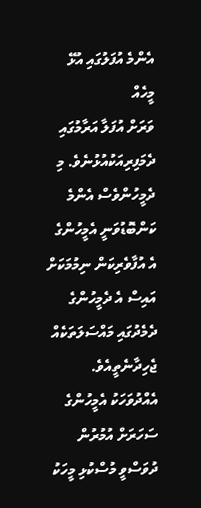އެންމެ އުފަލުގައި އުޅޭ މީހެއް
ވަރަށް އުފަލާ އަރާމުގައި ދެމަފިރިއަކުއުޅުނެވެ. މި ދެމީހުންވެސް އެންމެ ކަންބޮޑުވަނީ އެމީހުންގެ އެ އުފާވެރިކަން ނިމުމަކަށް އައިސް އެ ދެމީހުންގެ ދެމެދުގައި މައްސަލަތަކެއް ޖެހިދާނެތީއެވެ.
އެއްދުވަހަކު އެމީހުންގެ ސަހަރަށް އުމުރުން ދުވަސްވީ މުސްކުޅި މީހަކު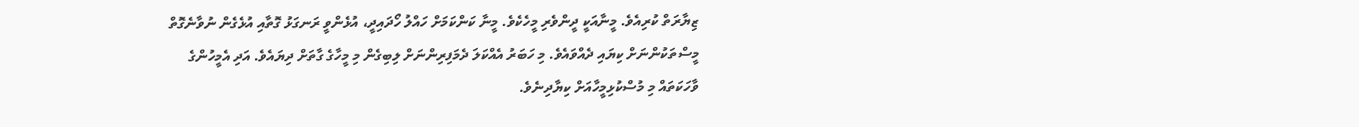ޒިޔާރަތް ކުރިއެވެ. މީނާއަކީ ދީންވެރި މީހެކެވެ. މީނާ ކަންކަމަށް ހައްލު ހޯދައިދީ، އުޅެންވީ ރަނގަޅު ގޮތާއި އުޅެގެން ނުވާނެގޮތް މީސްތަކުންނަށް ކިޔައި ދެއްވައެވެ. މި ހަބަރު އެއްކަލަ ދެމަފިރިންނަށް ލިބިގެން މި މީހާގެ ގާތަށް ދިޔައެވެ. އަދި އެމީހުންގެ ވާހަކަތައް މި މުސްކުޅިމީހާއަށް ކިޔާދިނެވެ.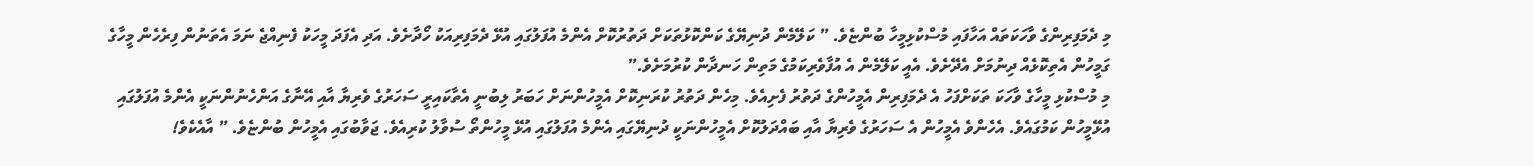މި ދެމަފިރިންގެ ވާހަކަތައް އަހާފައި މުސްކުޅިމީހާ ބުންޏެވެ. ” ކަލޭމެން ދުނިޔޭގެ ކަންކޮޅުތަކަށް ދަތުރުކޮށް އެންމެ އުފަލުގައި އުޅޭ ދެމަފިރިއަކު ހޯދާށެވެ. އަދި އެފަދަ މީހަކު ފެނިއްޖެ ނަމަ އެތަނުން ފިރެހެން މީހާގެ ގަމީހުން އެތިކޮޅެއް ދިނުމަށް އެދޭށެވެ. އެއީ ކަލޭމެން އެ އުފާވެރިކަމުގެ މަތިން ހަނދާން ކުރުމަށެވެ.”
މި މުސްކުޅި މީހާގެ ވާހަކަ ތަކަށްފަހު އެ ދެމަފިރިން އެމީހުންގެ ދަތުރު ފެށިއެވެ. މިހެން ދަތުރު ކުރަނިކޮށް އެމީހުންނަށް ހަބަރު ލިބުނީ އެތާކައިރީ ސަހަރުގެ ވެރިޔާ އާއި އޭނާގެ އަންހެނުންނަކީ އެންމެ އުފަލުގައި އުޅޭމީހުން ކަމުގައެވެ. އެހެންވެ އެމީހުން އެ ސަހަރުގެ ވެރިޔާ އާއި ބައްދަލުކޮށް އެމީހުންނަކީ ދުނިޔޭގައި އެންމެ އުފަލުގައި އުޅޭ މީހުންތޯ ސުވާލު ކުރިއެވެ. ޖަވާބުގައި އެމީހުން ބުންޏެވެ. ” އާއެކެވެ!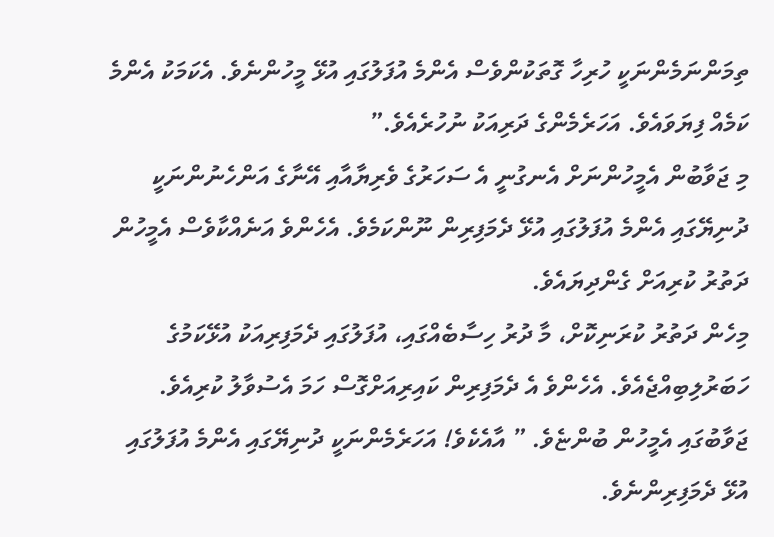ތިމަންނަމެންނަކީ ހުރިހާ ގޮތަކުންވެސް އެންމެ އުފަލުގައި އުޅޭ މީހުންނެވެ. އެކަމަކު އެންމެ ކަމެއް ފިޔަވައެވެ. އަހަރެމެންގެ ދަރިއަކު ނުހުރެއެވެ.”
މި ޖަވާބުން އެމީހުންނަށް އެނގުނީ އެ ސަހަރުގެ ވެރިޔާއާއި އޭނާގެ އަންހެނުންނަކީ ދުނިޔޭގައި އެންމެ އުފަލުގައި އުޅޭ ދެމަފިރިން ނޫންކަމެވެ. އެހެންވެ އަނެއްކާވެސް އެމީހުން ދަތުރު ކުރިއަށް ގެންދިޔައެވެ.
މިހެން ދަތުރު ކުރަނިކޮށް، މާ ދުރު ހިސާބެއްގައި، އުފަލުގައި ދެމަފިރިއަކު އުޅޭކަމުގެ ހަބަރުލިބިއްޖެއެވެ. އެހެންވެ އެ ދެމަފިރިން ކައިރިއަށްގޮސް ހަމަ އެސުވާލު ކުރިއެވެ. ޖަވާބުގައި އެމީހުން ބުންޏެވެ. ” އާއެކެވެ! އަހަރެމެންނަކީ ދުނިޔޭގައި އެންމެ އުފަލުގައި އުޅޭ ދެމަފިރިންނެވެ.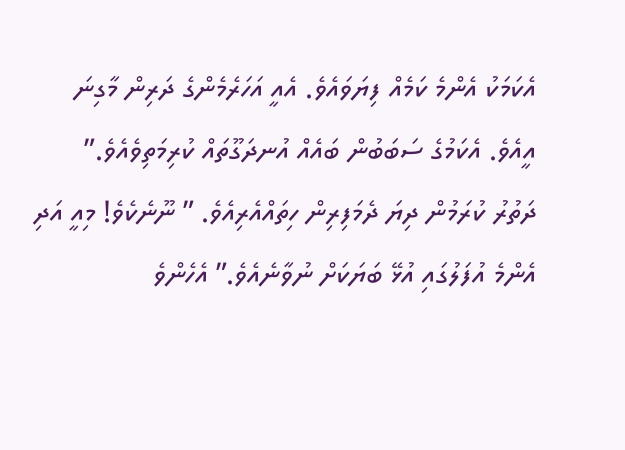އެކަމަކު އެންމެ ކަމެއް ފިޔަވައެވެ. އެއީ އަހަރެމެންގެ ދަރިން މާގިނަ އީއެވެ. އެކަމުގެ ސަބަބުން ބައެއް އުނދަގޫތައް ކުރިމަތިވެއެވެ.”
ދަތުރު ކުރަމުން ދިޔަ ދެމަފިރިން ހިތައްއެރިއެވެ. ” ނޫނެކެވެ! މިއީ އަދި އެންމެ އުފަލުގައި އުޅޭ ބަޔަކަށް ނުވާނެއެވެ.” އެހެންވެ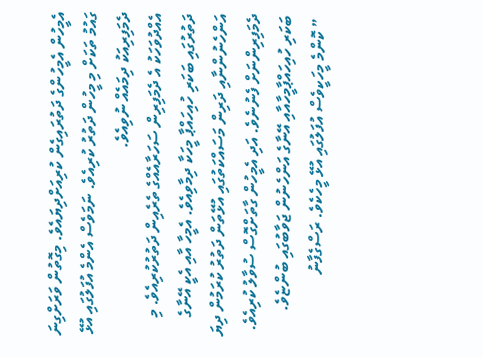އެމީހުން އެމީހުންގެ ދަތުރައިގެން ކުރިއަށްދިޔައެވެ. މިގޮތުން ވަރަށްގިނަ ގައުމު ތަކަށް މި މީހުން ދަތުރު ކުރިއެވެ. ނަމަވެސް އެންމެ އުފަލުގައި އުޅޭ ދެމަފިރިއަކު ދިމައެއް ނުވިއެވެ.
އެއްދުވަހަކު އެ ދެމަފިރިން ސަހަރާއެއްގެ ތެރެއިން ދަތުރުކުރިއެވެ. މި ދަތުރުގައި ބަކަރި ހުއިހައްޕާ މީހަކާ ދިމާވިއެވެ. އެމީހާ އާއި އެކީ އޭނާގެ އަންހެނުންނާއި ދަރިން މަސައްކަތުގައި އުޅޭތަން ދަތުރު ކުރަމުން ދިޔަ ދެމަފިރިންނަށް ފެނުނެވެ. އަދި އެމީހުން ގާތަށްގޮސް ސުވާލު ކުރިއެވެ. ބަކަރި ހުއިހައްޕާމީހާއާއި އޭނާގެ އަންހެނުން ޖަވާބުގައި ބުންޏެވެ.
 ” ކޮންމެ މީހަކީވެސް އުފަލުގައި އުޅޭ މީހެކެވެ. ރަސްގެފާނު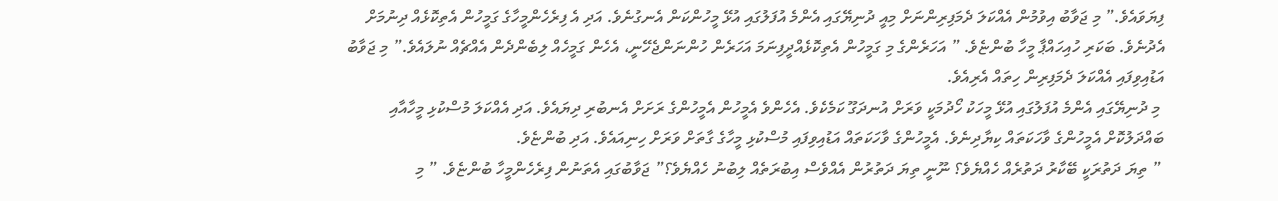ފިޔަވައެވެ.” މި ޖަވާބު އިވުމުން އެއްކަލަ ދެމަފިރިންނަށް މިއީ ދުނިޔޭގައި އެންމެ އުފަލުގައި އުޅޭ މީހުންކަން އެނގުނެވެ. އަދި އެ ފިރެހެންމީހާގެ ގަމީހުން އެތިކޮޅެއް ދިނުމަށް އެދުނެވެ. ބަކަރި ހުއިހައްޕާ މީހާ ބުންޏެވެ. ” އަހަރެންގެ މި ގަމީހުން އެތިކޮޅެއްދީފިނަމަ އަހަރެން ހުންނަންޖެހޭނީ، އެހެން ގަމީހެއް ލިބެންދެން އެއްޗެއް ނުލައެވެ.” މި ޖަވާބު އަޑުއިވިފައި އެއްކަލަ ދެމަފިރިން ހިތައް އެރިއެވެ.
 މި ދުނިޔޭގައި އެންމެ އުފަލުގައި އުޅޭ މީހަކު ހޯދުމަކީ ވަރަށް އުނދަގޫ ކަމެކެވެ. އެހެންވެ އެމީހުން އެމީހުންގެ ރަށަށް އެނބުރި ދިޔައެވެ. އަދި އެއްކަލަ މުސްކުޅި މީހާއާއި ބައްދަލުކޮށް އެމީހުންގެ ވާހަކަތައް ކިޔާދިނެވެ. އެމީހުންގެ ވާހަކަތައް އަޑުއިވިފައި މުސްކުޅި މީހާގެ ގާތަށް ވަރަށް ހިނިއައެވެ. އަދި ބުންޏެވެ.
 ” ތިޔަ ދަތުރަކީ ބޭކާރު ދަތުރެއް ހެއްޔެވެ؟ ނޫނީ ތިޔަ ދަތުރުން އެއްވެސް އިބުރަތެއް ލިބުނު ހެއްޔެވެ؟” ޖަވާބުގައި އެތަނުން ފިރެހެންމީހާ ބުންޏެވެ. ” މި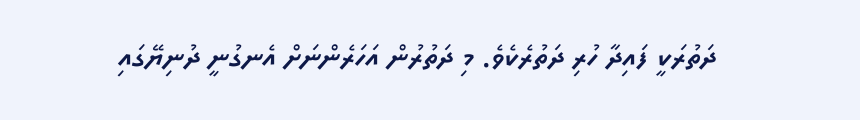ދަތުރަކީ ފައިދާ ހުރި ދަތުރެކެވެ. މި ދަތުރުން އަހަރެންނަށް އެނގުނީ ދުނިޔޭގައި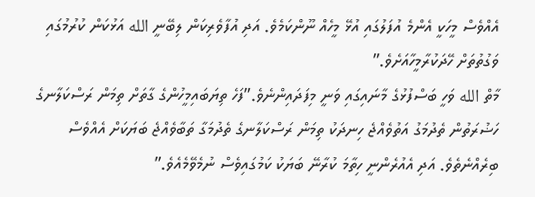އެއްވެސް މީހަކީ އެންމެ އުފަލުގައި އުޅޭ މީހެއް ނޫންކަމެވެ. އަދި އުފާވެރިކަން ލިބޭނީ الله އަޅުކަން ކުރުމުގައި ވަގުތުތަށް ހޭދަކުރާމީހާއަށެވެ.”
މާތް الله ވަހީ ބަސްފުޅުގެ މާނައިގައި ވަނީ މިފަދައިންނެވެ.”ފަހެ ތިޔަބައިމީހުންގެ ގާތަށް ތިމަން ރަސްކަލާނގެ ހަޟުރަތުން ތެދުމަގު އަތުވެއްޖެ ހިނދަކު ތިމަން ރަސްކަލާނގެ ތެދުމަގާ ތަބާވެއްޖެ ބަޔަކަށް އެއްވެސް ބިރެއްނެތެވެ. އަދި އެއުރެންނީ ހިތާމަ ކުރާނޭ ބަޔަކު ކަމުގައިވެސް ނުމެވޭމެއެވެ.”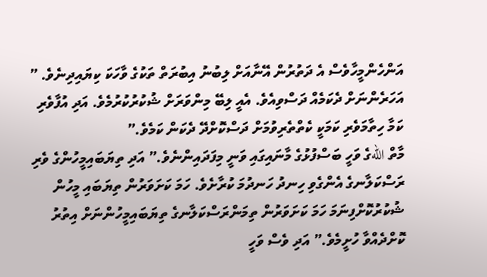އަންހެންމީހާވެސް އެ ދަތުރުން އޭނާއަށް ލިބުނު އިބުރަތް ތަކުގެ ވާހަކަ ކިޔައިދިނެވެ. ” އަހަރެންނަށް ދެކަމެއް ދަސްވިއެވެ. އެއީ ލިބޭ މިންވަރަށް ޝުކުރުކުރުމެވެ. އަދި އުފާވެރި ކަމާ ހިތާމަވެރި ކަމަކީ ކެތްތެރިވުމަށް ދަސްކޮށްދޭ ދެކަން ކަމެވެ.”
މާތް اللهގެ ވަހީ ބަސްފުޅުގެ މާނައިގައި ވަނީ މިފަދައިންނެވެ.” އަދި ތިޔަބައިމީހުންގެ ވެރި ރަސްކަލާނގެ އެންގެވި ހިނދު ހަނދުމަ ކުރާށެވެ. ހަމަ ކަށަވަރުން ތިޔަބައި މީހުން ޝުކުރުކޮށްފިނަމަ ހަމަ ކަށަވަރުން ތިމަންރަސްކަލާނގެ ތިޔަބައިމީހުންނަށް އިތުރު ކޮށްދެއްވާ ހުށީމެވެ.” އަދި ވެސް ވަހީ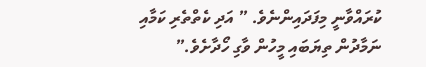ކުރައްވާނީ މިފަދައިންނެވެ. ” އަދި ކެތްތެރި ކަމާއި ނަމާދުން ތިޔަބައި މީހުން ވާގި ހޯދާށެވެ.”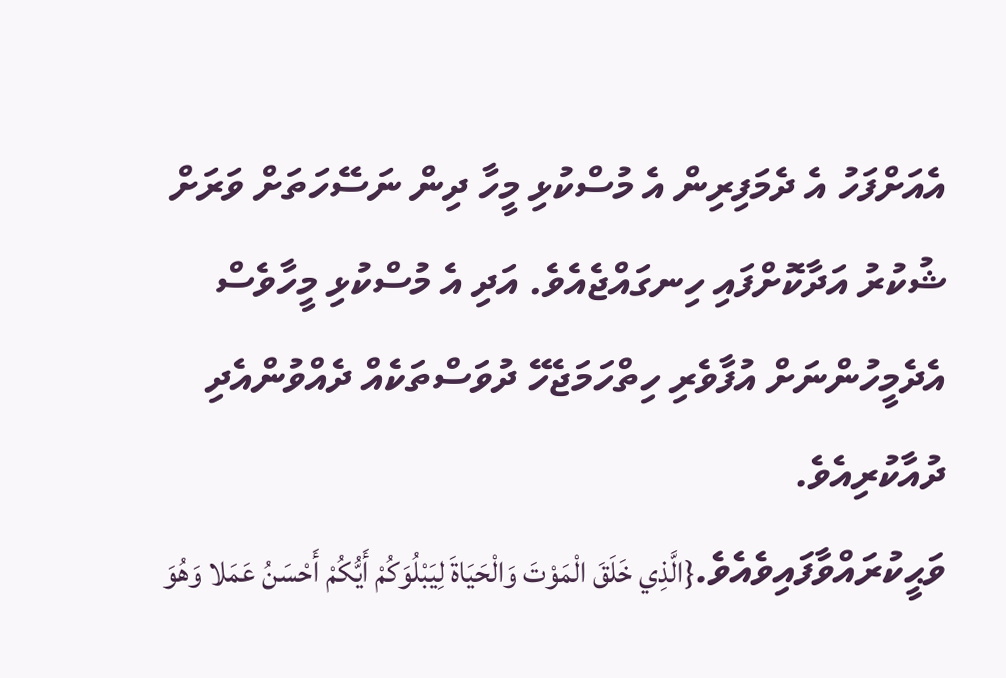އެއަށްފަހު އެ ދެމަފިރިން އެ މުސްކުޅި މީހާ ދިން ނަސޭހަތަށް ވަރަށް ޝުކުރު އަދާކޮށްފައި ހިނގައްޖެއެވެ. އަދި އެ މުސްކުޅި މީހާވެސް އެދެމީހުންނަށް އުފާވެރި ހިތްހަމަޖެހޭ ދުވަސްތަކެއް ދެއްވުންއެދި ދުއާކުރިއެވެ.
ވަޙީކުރައްވާފައިވެއެވެ.{الَّذِي خَلَقَ الْمَوْتَ وَالْحَيَاةَ لِيَبْلُوَكُمْ أَيُّكُمْ أَحْسَنُ عَمَلا وَهُوَ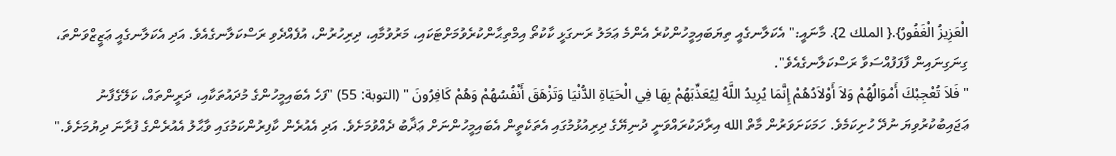الْعَزِيزُ الْغَفُورُ}.{ الملك 2}. މާނައީ:" އެކަލާނގެއީ ތިޔަބައިމީހުންކުރެ އެންމެ ޢަމަލު ރަނގަޅީ ކާކުތޯ އިމްތިޙާންކުރެވުމަށްޓަކައި، މަރުވުމާއި، ދިރިހުރުން، އުފެއްދެވި ރަސްކަލާނގެއެވެ. އަދި އެކަލާނގެއީ ޢަޒީޒްވަންތަ، ގިނަގިނައިން ފާފަފުއްސަވާ ރަސްކަލާނގެއެވެ".
" فَلاَ تُعْجِبْكَ أَمْوَالُهُمْ وَلاَ أَوْلاَدُهُمْ إِنَّمَا يُرِيدُ اللَّهُ لِيُعَذِّبَهُمْ بِهَا فِي الْحَيَاةِ الدُّنْيَا وَتَزْهَقَ أَنْفُسُهُمْ وَهُمْ كَافِرُونَ " (التوبة: 55) "ފަހެ އެބައިމީހުންގެ މުދައުތަކާއި، ދަރީންތައް، ކަލޭގެފާނު ޢަޖައިބުކުރުވިޔަ ނުދޭ ހުށިކަމެވެ. ހަމަކަށަވަރުން މާތް الله އިރާދަކުރައްވަނީ ދުނިޔޭގެ ދިރިއުޅުމުގައި އެތަކެތީން އެބައިމީހުންނަށް ޢަޛާބު ދެއްވުމަށެވެ. އަދި އެއުރެން ކާފިރުންކަމުގައި ވާޙާލު އެއުރެންގެ ފުރާނަ ދިޔުމަށެވެ."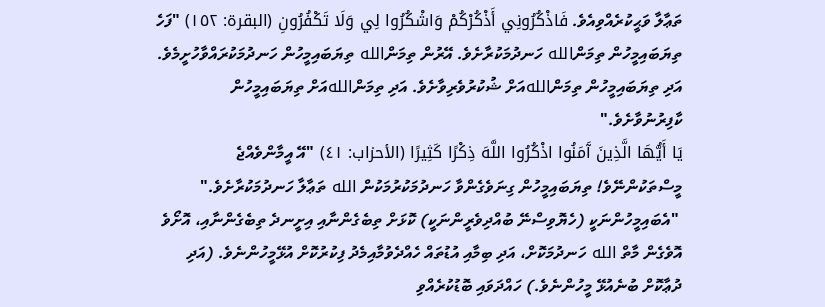ތަޢާލާ ވަޙީކުރެއްވިއެވެ. فَاذْكُرُونِي أَذْكُرْكُمْ وَاشْكُرُوا لِي وَلَا تَكْفُرُونِ (البقرة: ١٥٢) "ފަހެ ތިޔަބައިމީހުން ތިމަންالله ހަނދުމަކުރާށެވެ. އޭރުން ތިމަންالله ތިޔަބައިމީހުން ހަނދުމަކުރައްވާހުށީމެވެ. އަދި ތިޔަބައިމީހުން ތިމަންاللهއަށް ޝުކުރުވެރިވާށެވެ. އަދި ތިމަންاللهއަށް ތިޔަބައިމީހުން ކާފިރުނުވާށެވެ."
يَا أَيُّهَا الَّذِينَ آَمَنُوا اذْكُرُوا اللَّهَ ذِكْرًا كَثِيرًا (الأحزاب: ٤١) "އޭ އީމާންވެއްޖެ މީސްތަކުންނޭވެ! ތިޔަބައިމީހުން ގިނަވެގެންވާ ހަނދުމަކުރުމަކުން الله ތަޢާލާ ހަނދުމަކުރާށެވެ."
 "އެބައިމީހުންނަކީ (ހެޔޮވިސްނޭ ބުއްދިވެރީންނަކީ) ކޮޅަށް ތިބެގެންނާއި އިށީނދެ ތިބެގެންނާއި، އޮށޯވެ އޮވެގެން މާތް الله ހަނދުމަކޮށް، އަދި ބިމާއި އުޑުތައް ހެއްދެވުމާއިމެދު ފިކުރުކޮށް އުޅޭމީހުންނެވެ. (އަދި ދުޢާކޮށް ބުނެއުޅޭ މީހުންނެވެ.) ހައްދަވައި ބޮޑުކުރެއްވި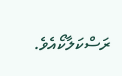ރަސްކަލާކޯއެވެ.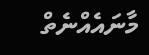މާނައެއްނެތް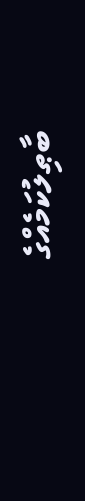ބާޠިލުކަމެއްގެ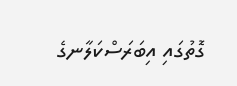ގޮތުގައި އިބަރަސްކަލާނގެ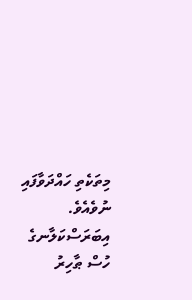މިތަކެތި ހައްދަވާފައި ނުވެއެވެ. އިބަރަސްކަލާނގެ ހުސް ޠާހިރު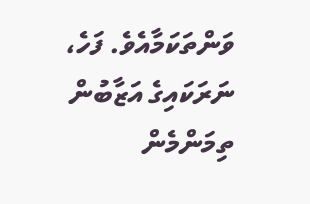ވަންތަކަމާއެވެ. ފަހެ، ނަރަކައިގެ އަޒާބުން ތިމަންމެން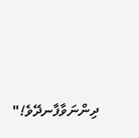ދިންނަވާފާނދޭވެ!"